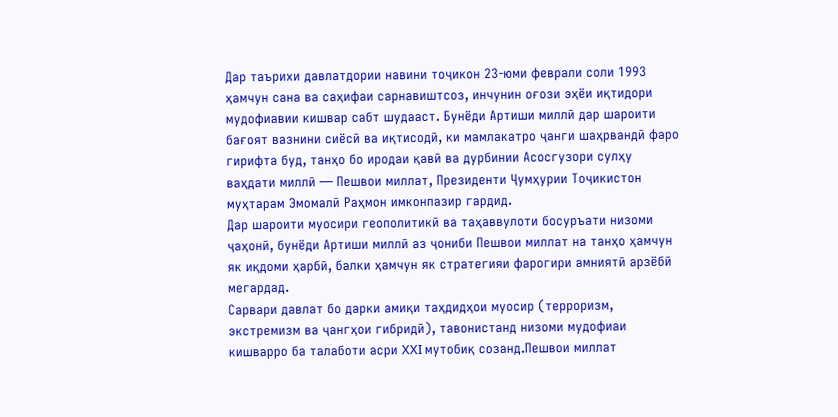Дар таърихи давлатдории навини тоҷикон 23-юми феврали соли 1993 ҳамчун сана ва саҳифаи сарнавиштсоз, инчунин оғози эҳёи иқтидори мудофиавии кишвар сабт шудааст. Бунёди Артиши миллӣ дар шароити бағоят вазнини сиёсӣ ва иқтисодӣ, ки мамлакатро ҷанги шаҳрвандӣ фаро гирифта буд, танҳо бо иродаи қавӣ ва дурбинии Асосгузори сулҳу ваҳдати миллӣ — Пешвои миллат, Президенти Ҷумҳурии Тоҷикистон муҳтарам Эмомалӣ Раҳмон имконпазир гардид.
Дар шароити муосири геополитикӣ ва таҳаввулоти босуръати низоми ҷаҳонӣ, бунёди Артиши миллӣ аз ҷониби Пешвои миллат на танҳо ҳамчун як иқдоми ҳарбӣ, балки ҳамчун як стратегияи фарогири амниятӣ арзёбӣ мегардад.
Сарвари давлат бо дарки амиқи таҳдидҳои муосир (терроризм, экстремизм ва ҷангҳои гибридӣ), тавонистанд низоми мудофиаи кишварро ба талаботи асри XXI мутобиқ созанд.Пешвои миллат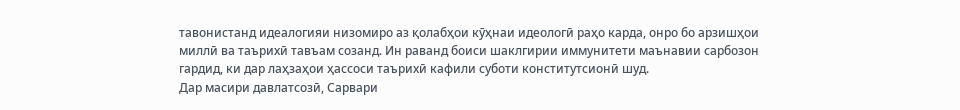тавонистанд идеалогияи низомиро аз қолабҳои кӯҳнаи идеологӣ раҳо карда, онро бо арзишҳои миллӣ ва таърихӣ тавъам созанд. Ин раванд боиси шаклгирии иммунитети маънавии сарбозон гардид, ки дар лаҳзаҳои ҳассоси таърихӣ кафили суботи конститутсионӣ шуд.
Дар масири давлатсозӣ, Сарвари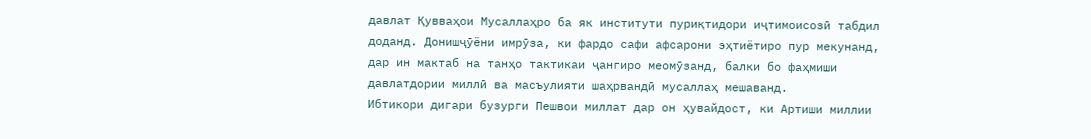давлат Қувваҳои Мусаллаҳро ба як институти пуриқтидори иҷтимоисозӣ табдил доданд. Донишҷӯёни имрӯза, ки фардо сафи афсарони эҳтиётиро пур мекунанд, дар ин мактаб на танҳо тактикаи ҷангиро меомӯзанд, балки бо фаҳмиши давлатдории миллӣ ва масъулияти шаҳрвандӣ мусаллаҳ мешаванд.
Ибтикори дигари бузурги Пешвои миллат дар он ҳувайдост, ки Артиши миллии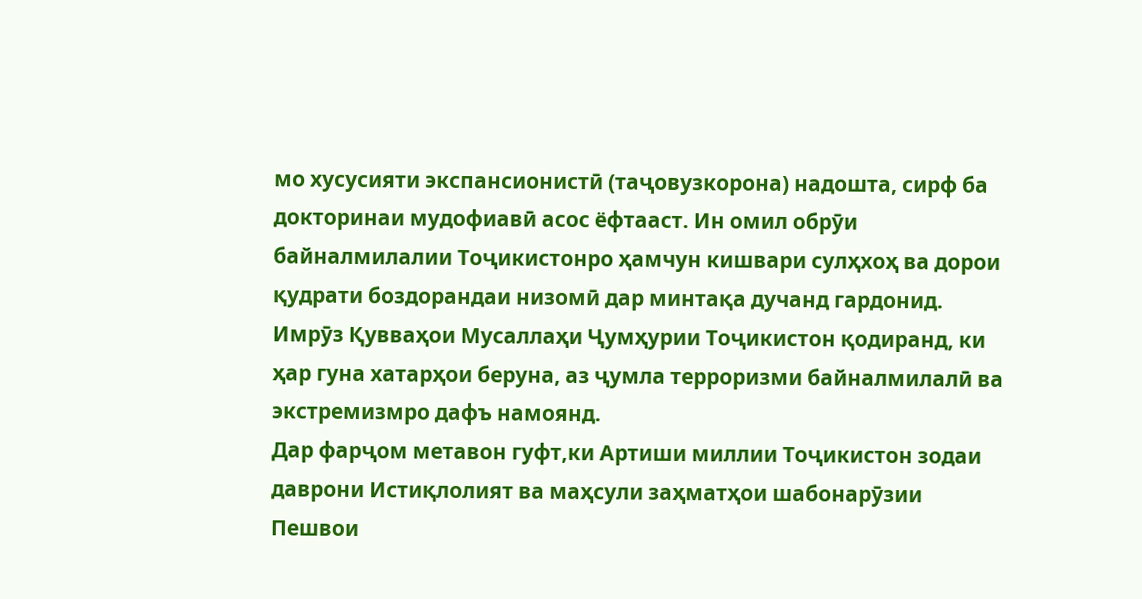мо хусусияти экспансионистӣ (таҷовузкорона) надошта, сирф ба докторинаи мудофиавӣ асос ёфтааст. Ин омил обрӯи байналмилалии Тоҷикистонро ҳамчун кишвари сулҳхоҳ ва дорои қудрати боздорандаи низомӣ дар минтақа дучанд гардонид.
Имрӯз Қувваҳои Мусаллаҳи Ҷумҳурии Тоҷикистон қодиранд, ки ҳар гуна хатарҳои беруна, аз ҷумла терроризми байналмилалӣ ва экстремизмро дафъ намоянд.
Дар фарҷом метавон гуфт,ки Артиши миллии Тоҷикистон зодаи даврони Истиқлолият ва маҳсули заҳматҳои шабонарӯзии Пешвои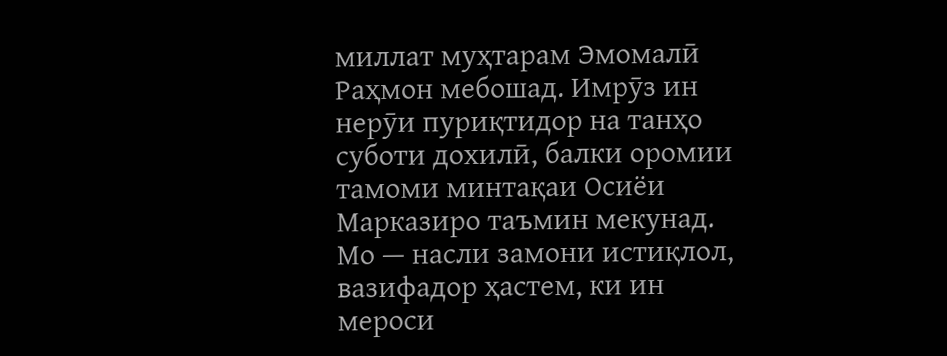миллат муҳтарам Эмомалӣ Раҳмон мебошад. Имрӯз ин нерӯи пуриқтидор на танҳо суботи дохилӣ, балки оромии тамоми минтақаи Осиёи Марказиро таъмин мекунад.
Мо — насли замони истиқлол, вазифадор ҳастем, ки ин мероси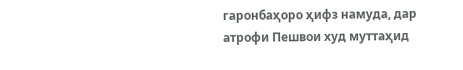гаронбаҳоро ҳифз намуда, дар атрофи Пешвои худ муттаҳид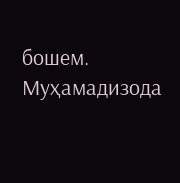бошем.
Муҳамадизода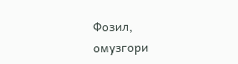Фозил,
омузгори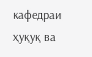кафедраи ҳуқуқ ва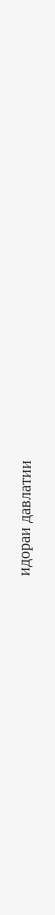идораи давлатии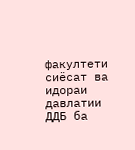факултети сиёсат ва идораи давлатии ДДБ ба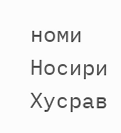номи Носири Хусрав